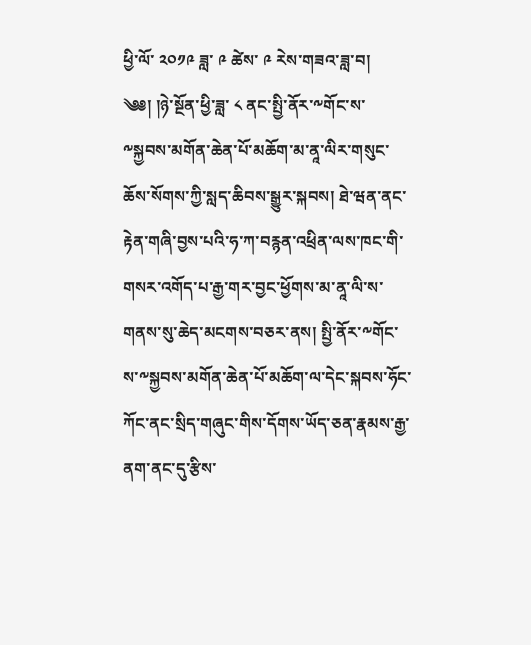ཕྱི་ལོ་ ༢༠༡༩ ཟླ་ ༩ ཚེས་ ༩ རེས་གཟའ་ཟླ་བ།
༄༅། །ཉེ་སྔོན་ཕྱི་ཟླ་ ༨ ནང་སྤྱི་ནོར་༸གོང་ས་༸སྐྱབས་མགོན་ཆེན་པོ་མཆོག་མ་ནཱ་ལིར་གསུང་ཆོས་སོགས་ཀྱི་སླད་ཆིབས་སྒྱུར་སྐབས། ཐེ་ཝན་ནང་རྟེན་གཞི་བྱས་པའི་ཧ་ཀ་བརྙན་འཕྲིན་ལས་ཁང་གི་གསར་འགོད་པ་རྒྱ་གར་བྱང་ཕྱོགས་མ་ནཱ་ལི་ས་གནས་སུ་ཆེད་མངགས་བཅར་ནས། སྤྱི་ནོར་༸གོང་ས་༸སྐྱབས་མགོན་ཆེན་པོ་མཆོག་ལ་དེང་སྐབས་ཧོང་ཀོང་ནང་སྲིད་གཞུང་གིས་དོགས་ཡོད་ཅན་རྣམས་རྒྱ་ནག་ནང་དུ་རྩིས་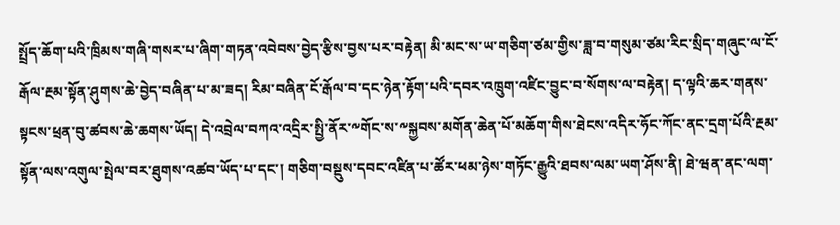སྤྲོད་ཆོག་པའི་ཁྲིམས་གཞི་གསར་པ་ཞིག་གཏན་འབེབས་བྱེད་རྩིས་བྱས་པར་བརྟེན། མི་མང་ས་ཡ་གཅིག་ཙམ་གྱིས་ཟླ་བ་གསུམ་ཙམ་རིང་སྲིད་གཞུང་ལ་ངོ་རྒོལ་རྔམ་སྟོན་ཤུགས་ཆེ་བྱེད་བཞིན་པ་མ་ཟད། རིམ་བཞིན་ངོ་རྒོལ་བ་དང་ཉེན་རྟོག་པའི་དབར་འཁྲུག་འཛིང་བྱུང་བ་སོགས་ལ་བརྟེན། ད་ལྟའི་ཆར་གནས་སྟངས་ཕྲན་བུ་ཚབས་ཆེ་ཆགས་ཡོད། དེ་འབྲེལ་བཀའ་འདྲིར་སྤྱི་ནོར་༸གོང་ས་༸སྐྱབས་མགོན་ཆེན་པོ་མཆོག་གིས་ཐེངས་འདིར་ཧོང་ཀོང་ནང་དྲག་པོའི་རྔམ་སྟོན་ལས་འགུལ་སྤེལ་བར་ཐུགས་འཚབ་ཡོད་པ་དང་། གཅིག་བསྡུས་དབང་འཛིན་པ་ཚོར་ཕམ་ཉེས་གཏོང་རྒྱུའི་ཐབས་ལམ་ཡག་ཤོས་ནི། ཐེ་ཝན་ནང་ལག་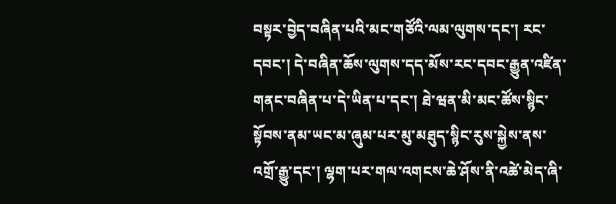བསྟར་བྱེད་བཞིན་པའི་མང་གཙོའི་ལམ་ལུགས་དང་། རང་དབང་། དེ་བཞིན་ཆོས་ལུགས་དད་མོས་རང་དབང་རྒྱུན་འཛིན་གནང་བཞིན་པ་དེ་ཡིན་པ་དང་། ཐེ་ཝན་མི་མང་ཚོས་སྙིང་སྟོབས་ནམ་ཡང་མ་ཞུམ་པར་མུ་མཐུད་སྙིང་རུས་སྐྱེས་ནས་འགྲོ་རྒྱུ་དང་། ལྷག་པར་གལ་འགངས་ཆེ་ཤོས་ནི་འཚེ་མེད་ཞི་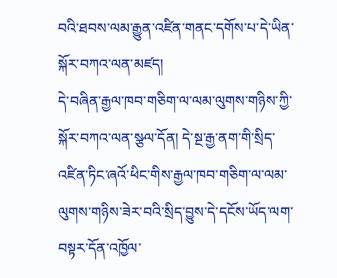བའི་ཐབས་ལམ་རྒྱུན་འཛིན་གནང་དགོས་པ་དེ་ཡིན་སྐོར་བཀའ་ལན་མཛད།
དེ་བཞིན་རྒྱལ་ཁབ་གཅིག་ལ་ལམ་ལུགས་གཉིས་ཀྱི་སྐོར་བཀའ་ལན་སྩལ་དོན། དེ་སྔ་རྒྱ་ནག་གི་སྲིད་འཛིན་ཏིང་ཞའོ་ཕིང་གིས་རྒྱལ་ཁབ་གཅིག་ལ་ལམ་ལུགས་གཉིས་ཟེར་བའི་སྲིད་བྱུས་དེ་དངོས་ཡོད་ལག་བསྟར་དོན་འཁྱོལ་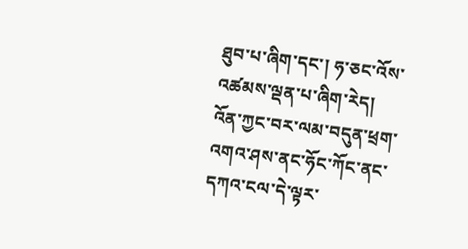ཐུབ་པ་ཞིག་དང་། ཧ་ཅང་འོས་འཚམས་ལྡན་པ་ཞིག་རེད། འོན་ཀྱང་བར་ལམ་བདུན་ཕྲག་འགའ་ཤས་ནང་ཧོང་ཀོང་ནང་དཀའ་ངལ་དེ་ལྟར་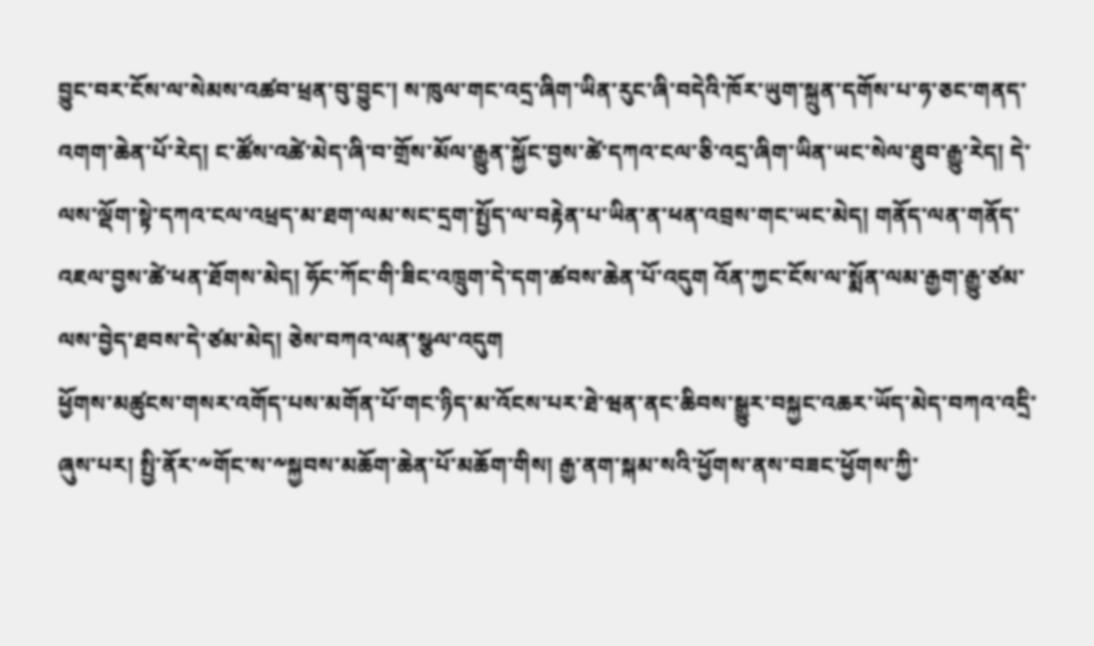བྱུང་བར་ངོས་ལ་སེམས་འཚབ་ཕྲན་བུ་བྱུང་། ས་ཁུལ་གང་འདྲ་ཞིག་ཡིན་རུང་ཞི་བདེའི་ཁོར་ཡུག་སྐྲུན་དགོས་པ་ཧ་ཅང་གནད་འགག་ཆེན་པོ་རེད། ང་ཚོས་འཚེ་མེད་ཞི་བ་གྲོས་མོལ་རྒྱུན་སྐྱོང་བྱས་ཚེ་དཀའ་ངལ་ཅི་འདྲ་ཞིག་ཡིན་ཡང་སེལ་ཐུབ་རྒྱུ་རེད། དེ་ལས་ལྡོག་སྟེ་དཀའ་ངལ་འཕྲད་མ་ཐག་ལམ་སང་དྲག་སྤྱོད་ལ་བརྟེན་པ་ཡིན་ན་ཕན་འབྲས་གང་ཡང་མེད། གནོད་ལན་གནོད་འཇལ་བྱས་ཚེ་ཕན་ཐོགས་མེད། ཧོང་ཀོང་གི་ཟིང་འཁྲུག་དེ་དག་ཚབས་ཆེན་པོ་འདུག འོན་ཀྱང་ངོས་ལ་སྨོན་ལམ་རྒྱག་རྒྱུ་ཙམ་ལས་བྱེད་ཐབས་དེ་ཙམ་མེད། ཅེས་བཀའ་ལན་སྩལ་འདུག
ཕྱོགས་མཚུངས་གསར་འགོད་པས་མགོན་པོ་གང་ཉིད་མ་འོངས་པར་ཐེ་ཝན་ནང་ཆིབས་སྒྱུར་བསྐྱང་འཆར་ཡོད་མེད་བཀའ་འདྲི་ཞུས་པར། སྤྱི་ནོར་༸གོང་ས་༸སྐྱབས་མཆོག་ཆེན་པོ་མཆོག་གིས། རྒྱ་ནག་སྐམ་སའི་ཕྱོགས་ནས་བཟང་ཕྱོགས་ཀྱི་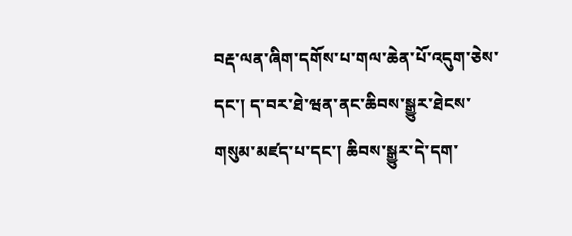བརྡ་ལན་ཞིག་དགོས་པ་གལ་ཆེན་པོ་འདུག་ཅེས་དང་། ད་བར་ཐེ་ཝན་ནང་ཆིབས་སྒྱུར་ཐེངས་གསུམ་མཛད་པ་དང་། ཆིབས་སྒྱུར་དེ་དག་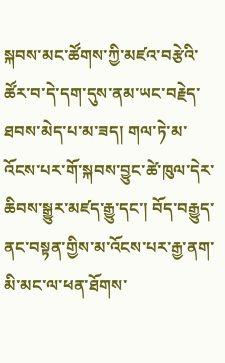སྐབས་མང་ཚོགས་ཀྱི་མཛའ་བརྩེའི་ཚོར་བ་དེ་དག་དུས་ནམ་ཡང་བརྗེད་ཐབས་མེད་པ་མ་ཟད། གལ་ཏེ་མ་འོངས་པར་གོ་སྐབས་བྱུང་ཚེ་ཁུལ་དེར་ཆིབས་སྒྱུར་མཛད་རྒྱུ་དང་། བོད་བརྒྱུད་ནང་བསྟན་གྱིས་མ་འོངས་པར་རྒྱ་ནག་མི་མང་ལ་ཕན་ཐོགས་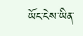ཡོང་ངེས་ཡིན་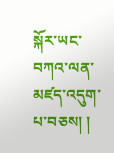སྐོར་ཡང་བཀའ་ལན་མཛད་འདུག་པ་བཅས། །